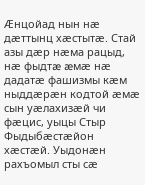Æнцойад нын нæ дæттынц хæстытæ. Стай азы дæр нæма рацыд, нæ фыдтæ æмæ нæ дадатæ фашизмы кæм ныддæрæн кодтой æмæ сын уæлахизæй чи фæцис, уыцы Стыр Фыдыбæстæйон хæстæй. Уыдонæн рахъомыл сты сæ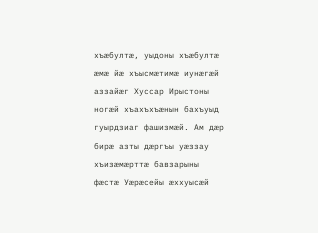хъæбултæ, уыдоны хъæбултæ æмæ йæ хъысмæтимæ иунæгæй аззайæг Хуссар Ирыстоны ногæй хъахъхъæнын бахъуыд гуырдзиаг фашизмæй. Ам дæр  бирæ азты дæргъы уæззау хъизæмæрттæ бавзарыны фæстæ Уæрæсейы æххуысæй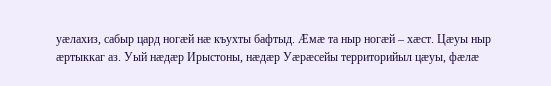уæлахиз, сабыр цард ногæй нæ къухты бафтыд. Æмæ та ныр ногæй – хæст. Цæуы ныр æртыккаг аз. Уый нæдæр Ирыстоны, нæдæр Уæрæсейы территорийыл цæуы, фæлæ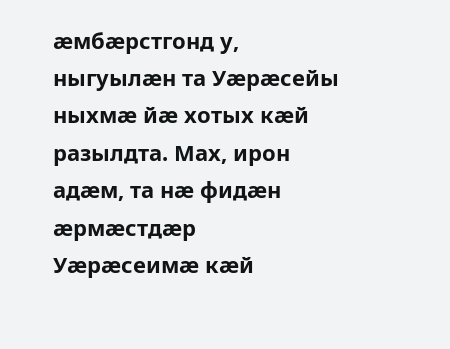æмбæрстгонд у, ныгуылæн та Уæрæсейы ныхмæ йæ хотых кæй разылдта. Мах, ирон адæм, та нæ фидæн æрмæстдæр Уæрæсеимæ кæй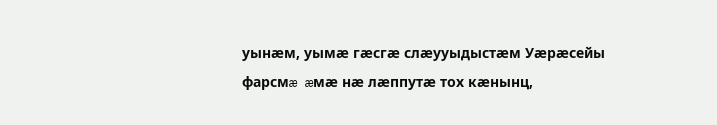уынæм, уымæ гæсгæ слæууыдыстæм Уæрæсейы фарсмæ æмæ нæ лæппутæ тох кæнынц,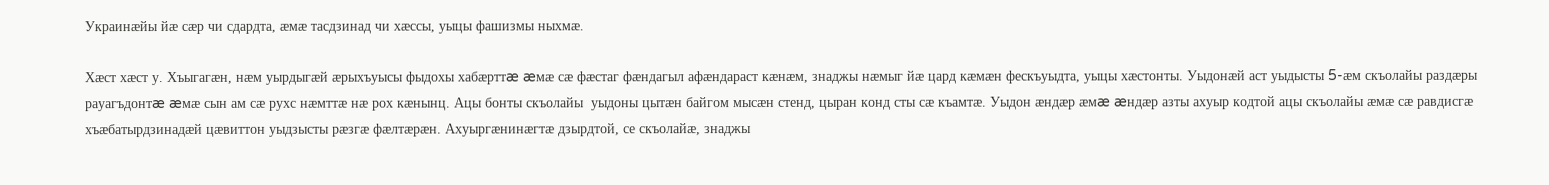Украинæйы йæ сæр чи сдардта, æмæ тасдзинад чи хæссы, уыцы фашизмы ныхмæ.

Хæст хæст у. Хъыгагæн, нæм уырдыгæй æрыхъуысы фыдохы хабæрттæ æмæ сæ фæстаг фæндагыл афæндараст кæнæм, знаджы нæмыг йæ цард кæмæн фескъуыдта, уыцы хæстонты. Уыдонæй аст уыдысты 5-æм скъолайы раздæры  рауагъдонтæ æмæ сын ам сæ рухс нæмттæ нæ рох кæнынц. Ацы бонты скъолайы  уыдоны цытæн байгом мысæн стенд, цыран конд сты сæ къамтæ. Уыдон æндæр æмæ æндæр азты ахуыр кодтой ацы скъолайы æмæ сæ равдисгæ хъæбатырдзинадæй цæвиттон уыдзысты рæзгæ фæлтæрæн. Ахуыргæнинæгтæ дзырдтой, се скъолайæ, знаджы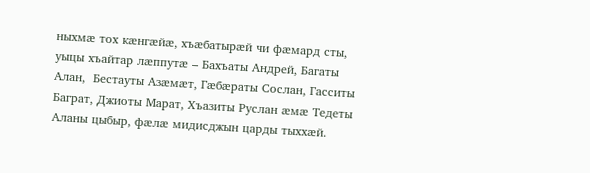ныхмæ тох кæнгæйæ, хъæбатырæй чи фæмард сты, уыцы хъайтар лæппутæ – Бахъаты Андрей, Багаты Алан,  Бестауты Азæмæт, Гæбæраты Сослан, Гасситы Баграт, Джиоты Марат, Хъазиты Руслан æмæ Тедеты Аланы цыбыр, фæлæ мидисджын царды тыххæй.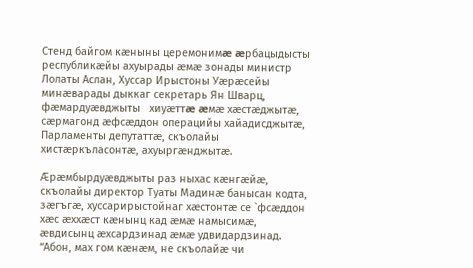Стенд байгом кæныны церемонимæ æрбацыдысты республикæйы ахуырады æмæ зонады министр Лолаты Аслан, Хуссар Ирыстоны Уæрæсейы минæварады дыккаг секретарь Ян Шварц, фæмардуæвджыты   хиуæттæ æмæ хæстæджытæ, сæрмагонд æфсæддон операцийы хайадисджытæ, Парламенты депутаттæ, скъолайы хистæркъласонтæ, ахуыргæнджытæ.

Æрæмбырдуæвджыты раз ныхас кæнгæйæ, скъолайы директор Туаты Мадинæ банысан кодта, зæгъгæ, хуссарирыстойнаг хæстонтæ се `фсæддон хæс æххæст кæнынц кад æмæ намысимæ, æвдисынц æхсардзинад æмæ удвидардзинад. “Абон, мах гом кæнæм, не скъолайæ чи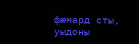фæмард сты, уыдоны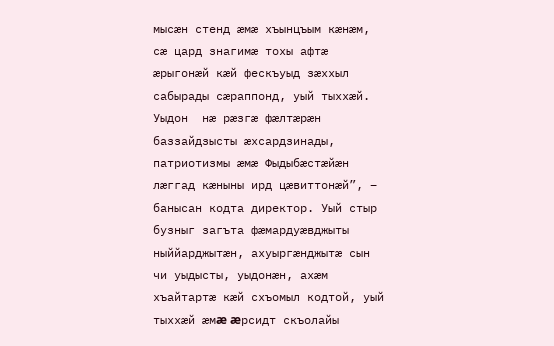мысæн стенд æмæ хъынцъым кæнæм, сæ цард знагимæ тохы афтæ æрыгонæй кæй фескъуыд зæххыл сабырады сæраппонд, уый тыххæй. Уыдон  нæ рæзгæ фæлтæрæн баззайдзысты æхсардзинады,  патриотизмы æмæ Фыдыбæстæйæн лæггад кæныны ирд цæвиттонæй”, – банысан кодта директор. Уый стыр бузныг загъта фæмардуæвджыты ныййарджытæн, ахуыргæнджытæ сын чи уыдысты, уыдонæн, ахæм хъайтартæ кæй схъомыл кодтой, уый тыххæй æмæ æрсидт скъолайы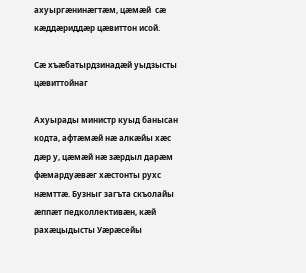ахуыргæнинæгтæм, цæмæй  сæ кæддæриддæр цæвиттон исой.

Сæ хъæбатырдзинадæй уыдзысты цæвиттойнаг

Ахуырады министр куыд банысан кодта, афтæмæй нæ алкæйы хæс дæр у, цæмæй нæ зæрдыл дарæм фæмардуæвæг хæстонты рухс нæмттæ. Бузныг загъта скъолайы æппæт педколлективæн, кæй рахæцыдысты Уæрæсейы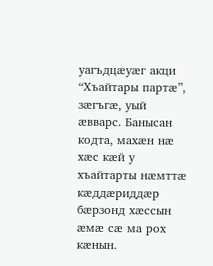уагъдцæуæг акци “Хъайтары партæ”, зæгъгæ, уый æвварс. Банысан кодта, махæн нæ хæс кæй у хъайтарты нæмттæ кæддæриддæр бæрзонд хæссын æмæ сæ ма рох кæнын.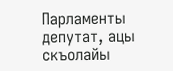Парламенты депутат, ацы скъолайы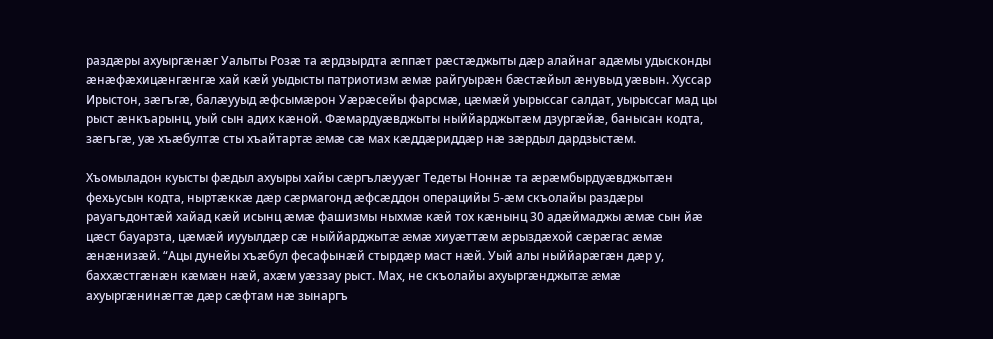раздæры ахуыргæнæг Уалыты Розæ та æрдзырдта æппæт рæстæджыты дæр алайнаг адæмы удысконды æнæфæхицæнгæнгæ хай кæй уыдысты патриотизм æмæ райгуырæн бæстæйыл æнувыд уæвын. Хуссар Ирыстон, зæгъгæ, балæууыд æфсымæрон Уæрæсейы фарсмæ, цæмæй уырыссаг салдат, уырыссаг мад цы рыст æнкъарынц, уый сын адих кæной. Фæмардуæвджыты ныййарджытæм дзургæйæ, банысан кодта, зæгъгæ, уæ хъæбултæ сты хъайтартæ æмæ сæ мах кæддæриддæр нæ зæрдыл дардзыстæм.

Хъомыладон куысты фæдыл ахуыры хайы сæргълæууæг Тедеты Ноннæ та æрæмбырдуæвджытæн фехьусын кодта, ныртæккæ дæр сæрмагонд æфсæддон операцийы 5-æм скъолайы раздæры рауагъдонтæй хайад кæй исынц æмæ фашизмы ныхмæ кæй тох кæнынц 30 адæймаджы æмæ сын йæ цæст бауарзта, цæмæй иууылдæр сæ ныййарджытæ æмæ хиуæттæм æрыздæхой сæрæгас æмæ æнæнизæй. “Ацы дунейы хъæбул фесафынæй стырдæр маст нæй. Уый алы ныййарæгæн дæр у, баххæстгæнæн кæмæн нæй, ахæм уæззау рыст. Мах, не скъолайы ахуыргæнджытæ æмæ ахуыргæнинæгтæ дæр сæфтам нæ зынаргъ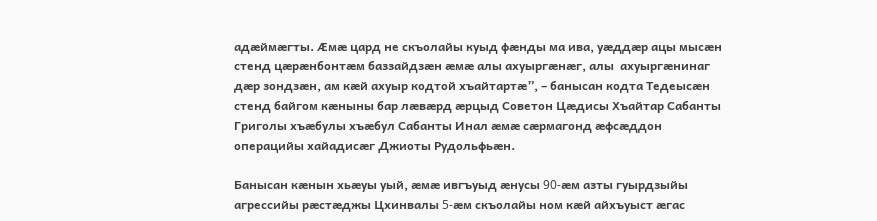адæймæгты. Æмæ цард не скъолайы куыд фæнды ма ива, уæддæр ацы мысæн стенд цæрæнбонтæм баззайдзæн æмæ алы ахуыргæнæг, алы  ахуыргæнинаг дæр зондзæн, ам кæй ахуыр кодтой хъайтартæ”, – банысан кодта Тедеысæн стенд байгом кæныны бар лæвæрд æрцыд Советон Цæдисы Хъайтар Сабанты Григолы хъæбулы хъæбул Сабанты Инал æмæ сæрмагонд æфсæддон операцийы хайадисæг Джиоты Рудольфьæн.

Банысан кæнын хьæуы уый, æмæ ивгъуыд æнусы 90-æм азты гуырдзыйы агрессийы рæстæджы Цхинвалы 5-æм скъолайы ном кæй айхъуыст æгас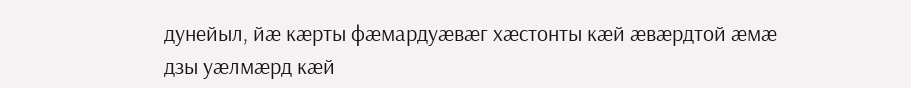дунейыл, йæ кæрты фæмардуæвæг хæстонты кæй æвæрдтой æмæ дзы уæлмæрд кæй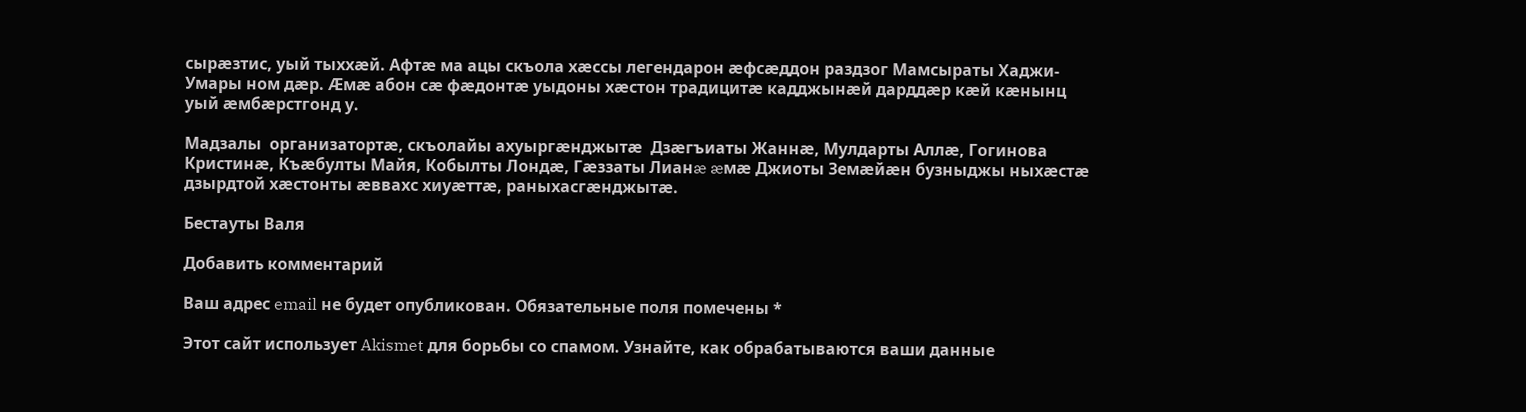сырæзтис, уый тыххæй. Афтæ ма ацы скъола хæссы легендарон æфсæддон раздзог Мамсыраты Хаджи-Умары ном дæр. Æмæ абон сæ фæдонтæ уыдоны хæстон традицитæ кадджынæй дарддæр кæй кæнынц уый æмбæрстгонд у.

Мадзалы  организатортæ, скъолайы ахуыргæнджытæ  Дзæгъиаты Жаннæ, Мулдарты Аллæ, Гогинова Кристинæ, Къæбулты Майя, Кобылты Лондæ, Гæззаты Лианæ æмæ Джиоты Земæйæн бузныджы ныхæстæ дзырдтой хæстонты æввахс хиуæттæ, раныхасгæнджытæ.

Бестауты Валя

Добавить комментарий

Ваш адрес email не будет опубликован. Обязательные поля помечены *

Этот сайт использует Akismet для борьбы со спамом. Узнайте, как обрабатываются ваши данные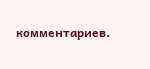комментариев.